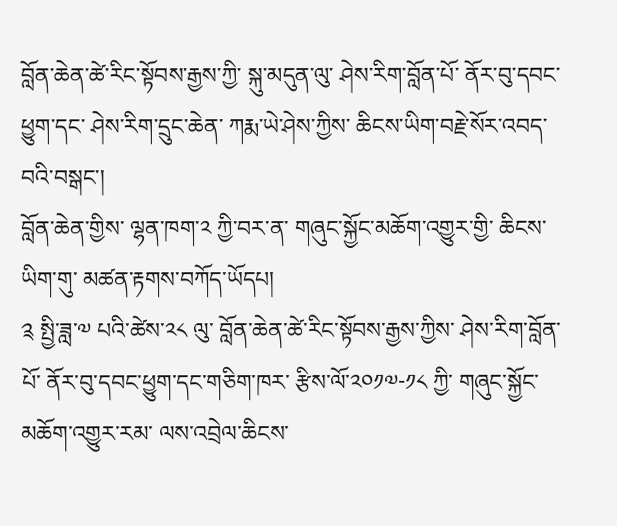བློན་ཆེན་ཚེ་རིང་སྟོབས་རྒྱས་ཀྱི་ སྐུ་མདུན་ལུ་ ཤེས་རིག་བློན་པོ་ ནོར་བུ་དབང་ཕྱུག་དང་ ཤེས་རིག་དྲུང་ཆེན་ ཀརྨ་ཡེ་ཤེས་ཀྱིས་ ཆིངས་ཡིག་བརྗེ་སོར་འབད་བའི་བསྒང་།
བློན་ཆེན་གྱིས་ ལྷན་ཁག་༢ ཀྱི་བར་ན་ གཞུང་སྐྱོང་མཆོག་འགྱུར་གྱི་ ཆིངས་ཡིག་གུ་ མཚན་རྟགས་བཀོད་ཡོདཔ།
༉ སྤྱི་ཟླ་༧ པའི་ཚེས་༢༨ ལུ་ བློན་ཆེན་ཚེ་རིང་སྟོབས་རྒྱས་ཀྱིས་ ཤེས་རིག་བློན་པོ་ ནོར་བུ་དབང་ཕྱུག་དང་གཅིག་ཁར་ རྩིས་ལོ་༢༠༡༧-༡༨ ཀྱི་ གཞུང་སྐྱོང་མཆོག་འགྱུར་རམ་ ལས་འབྲེལ་ཆིངས་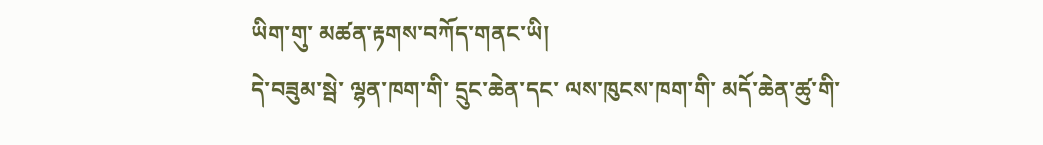ཡིག་གུ་ མཚན་རྟགས་བཀོད་གནང་ཡི།
དེ་བཟུམ་སྦེ་ ལྷན་ཁག་གི་ དྲུང་ཆེན་དང་ ལས་ཁུངས་ཁག་གི་ མདོ་ཆེན་ཚུ་གི་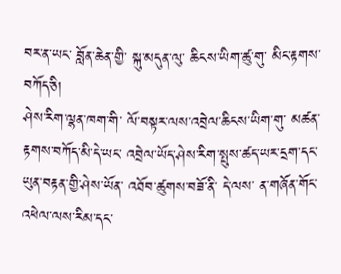བར་ན་ཡང་ བློན་ཆེན་གྱི་ སྐུ་མདུན་ལུ་ ཆིངས་ཡིག་ཚུ་གུ་ མིང་རྟགས་བཀོད་ཅི།
ཤེས་རིག་ལྷན་ཁག་གི་ ལོ་བསྟར་ལས་འབྲེལ་ཆིངས་ཡིག་གུ་ མཚན་རྟགས་བཀོད་མི་དེ་ཡང་ འབྲེལ་ཡོད་ཤེས་རིག་སྤུས་ཚད་ཡར་དྲག་དང་ ཡུན་བརྟན་གྱི་ཤེས་ཡོན་ འཐོབ་ཚུགས་བཟོ་ནི་ དེ་ལས་ ན་གཞོན་གོང་འཕེལ་ལས་རིམ་དང་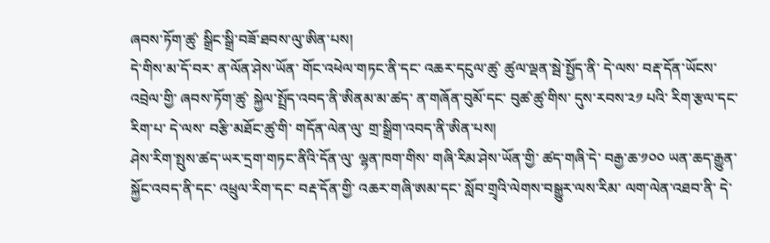ཞབས་ཏོག་ཚུ་ སྒྲིང་སྒྲི་བཟོ་ཐབས་ལུ་ཨིན་པས།
དེ་གིས་མ་དོ་བར་ ན་ལོན་ཤེས་ཡོན་ གོང་འཕེལ་གཏང་ནི་དང་ འཆར་དངུལ་ཚུ་ ཚུལ་ལྡན་སྦེ་སྤྱོད་ནི་ དེ་ལས་ བརྡ་དོན་ཡོངས་འབྲེལ་གྱི་ ཞབས་ཏོག་ཚུ་ སྐྱེལ་སྤྲོད་འབད་ནི་ཨིནམ་མ་ཚད་ ན་གཞོན་བུམོ་དང་ བུཚ་ཚུ་གིས་ དུས་རབས་༢༡ པའི་ རིག་རྩལ་དང་ རིག་པ་ དེ་ལས་ བརྩི་མཐོང་ཚུ་གི་ གདོན་ལེན་ལུ་ གྲ་སྒྲིག་འབད་ནི་ཨིན་པས།
ཤེས་རིག་སྤུས་ཚད་ཡར་དྲག་གཏང་ནིའི་དོན་ལུ་ ལྷན་ཁག་གིས་ གཞི་རིམ་ཤེས་ཡོན་གྱི་ ཚད་གཞི་དེ་ བརྒྱ་ཆ་༡༠༠ ཡན་ཆད་རྒྱུན་སྐྱོང་འབད་ནི་དང་ འཕྲུལ་རིག་དང་ བརྡ་དོན་གྱི་ འཆར་གཞི་ཨམ་དང་ སློབ་གྲྭའི་ལེགས་བསྒྱུར་ལས་རིམ་ ལག་ལེན་འཐབ་ནི་ དེ་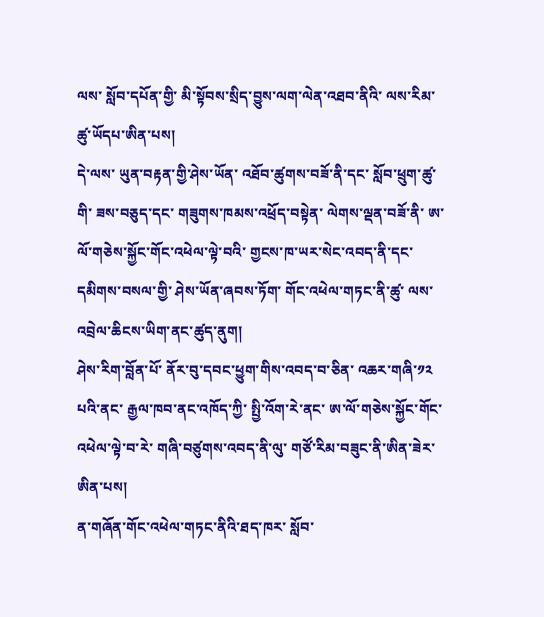ལས་ སློབ་དཔོན་གྱི་ མི་སྟོབས་སྲིད་བྱུས་ལག་ལེན་འཐབ་ནིའི་ ལས་རིམ་ཚུ་ཡོདཔ་ཨིན་པས།
དེ་ལས་ ཡུན་བརྟན་གྱི་ཤེས་ཡོན་ འཐོབ་ཚུགས་བཟོ་ནི་དང་ སློབ་ཕྲུག་ཚུ་གི་ ཟས་བཅུད་དང་ གཟུགས་ཁམས་འཕྲོད་བསྟེན་ ལེགས་ལྡན་བཟོ་ནི་ ཨ་ལོ་གཅེས་སྐྱོང་གོང་འཕེལ་ལྟེ་བའི་ གྱངས་ཁ་ཡར་སེང་འབད་ནི་དང་ དམིགས་བསལ་གྱི་ ཤེས་ཡོན་ཞབས་ཏོག་ གོང་འཕེལ་གཏང་ནི་ཚུ་ ལས་འབྲེལ་ཆིངས་ཡིག་ནང་ཚུད་ནུག།
ཤེས་རིག་བློན་པོ་ ནོར་བུ་དབང་ཕྱུག་གིས་འབད་བ་ཅིན་ འཆར་གཞི་༡༢ པའི་ནང་ རྒྱལ་ཁབ་ནང་འཁོད་ཀྱི་ སྤྱི་འོག་རེ་ནང་ ཨ་ལོ་གཅེས་སྐྱོང་གོང་འཕེལ་ལྟེ་བ་རེ་ གཞི་བཙུགས་འབད་ནི་ལུ་ གཙོ་རིམ་བཟུང་ནི་ཨིན་ཟེར་ཨིན་པས།
ན་གཞོན་གོང་འཕེལ་གཏང་ནིའི་ཐད་ཁར་ སློབ་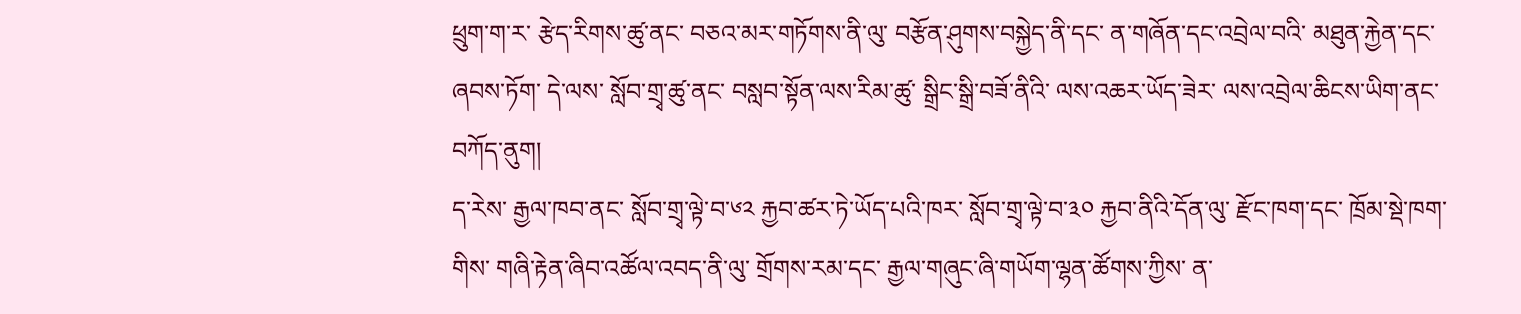ཕྲུག་ག་ར་ རྩེད་རིགས་ཚུ་ནང་ བཅའ་མར་གཏོགས་ནི་ལུ་ བརྩོན་ཤུགས་བསྐྱེད་ནི་དང་ ན་གཞོན་དང་འབྲེལ་བའི་ མཐུན་རྐྱེན་དང་ ཞབས་ཏོག་ དེ་ལས་ སློབ་གྲྭ་ཚུ་ནང་ བསླབ་སྟོན་ལས་རིམ་ཚུ་ སྒྲིང་སྒྲི་བཟོ་ནིའི་ ལས་འཆར་ཡོད་ཟེར་ ལས་འབྲེལ་ཆིངས་ཡིག་ནང་བཀོད་ནུག།
ད་རེས་ རྒྱལ་ཁབ་ནང་ སློབ་གྲྭ་ལྟེ་བ་༦༢ རྐྱབ་ཚར་ཏེ་ཡོད་པའི་ཁར་ སློབ་གྲྭ་ལྟེ་བ་༣༠ རྐྱབ་ནིའི་དོན་ལུ་ རྫོང་ཁག་དང་ ཁྲོམ་སྡེ་ཁག་གིས་ གཞི་རྟེན་ཞིབ་འཚོལ་འབད་ནི་ལུ་ གྲོགས་རམ་དང་ རྒྱལ་གཞུང་ཞི་གཡོག་ལྷན་ཚོགས་ཀྱིས་ ན་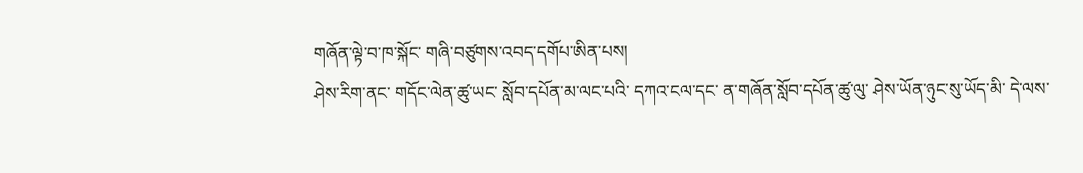གཞོན་ལྟེ་བ་ཁ་སྐོང་ གཞི་བཙུགས་འབད་དགོཔ་ཨིན་པས།
ཤེས་རིག་ནང་ གདོང་ལེན་ཚུ་ཡང་ སློབ་དཔོན་མ་ལང་པའི་ དཀའ་ངལ་དང་ ན་གཞོན་སློབ་དཔོན་ཚུ་ལུ་ ཤེས་ཡོན་ཉུང་སུ་ཡོད་མི་ དེ་ལས་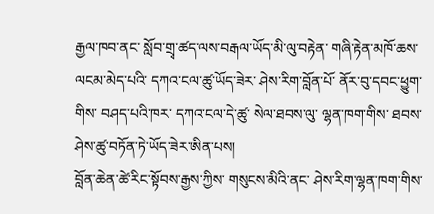རྒྱལ་ཁབ་ནང་ སློབ་གྲྭ་ཚད་ལས་བརྒལ་ཡོད་མི་ལུ་བརྟེན་ གཞི་རྟེན་མཁོ་ཆས་ལངམ་མེད་པའི་ དཀའ་ངལ་ཚུ་ཡོད་ཟེར་ ཤེས་རིག་བློན་པོ་ ནོར་བུ་དབང་ཕྱུག་གིས་ བཤད་པའི་ཁར་ དཀའ་ངལ་དེ་ཚུ་ སེལ་ཐབས་ལུ་ ལྷན་ཁག་གིས་ ཐབས་ཤེས་ཚུ་བཏོན་ཏེ་ཡོད་ཟེར་ཨིན་པས།
བློན་ཆེན་ཚེ་རིང་སྟོབས་རྒྱས་ཀྱིས་ གསུངས་མིའི་ནང་ ཤེས་རིག་ལྷན་ཁག་གིས་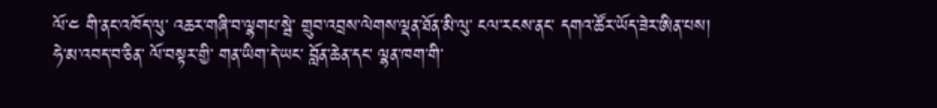ལོ་༤ གི་ནང་འཁོད་ལུ་ འཆར་གཞི་བ་ལྷགཔ་སྦེ་ གྲུབ་འབྲས་ལེགས་ལྡན་ཐོན་མི་ལུ་ ངལ་རངས་ནང་ དགའ་ཚོར་ཡོད་ཟེར་ཨིན་པས།
ཧེ་མ་འབད་བ་ཅིན་ ལོ་བསྟར་གྱི་ གན་ཡིག་དེ་ཡང་ བློན་ཆེན་དང་ ལྷན་ཁག་གི་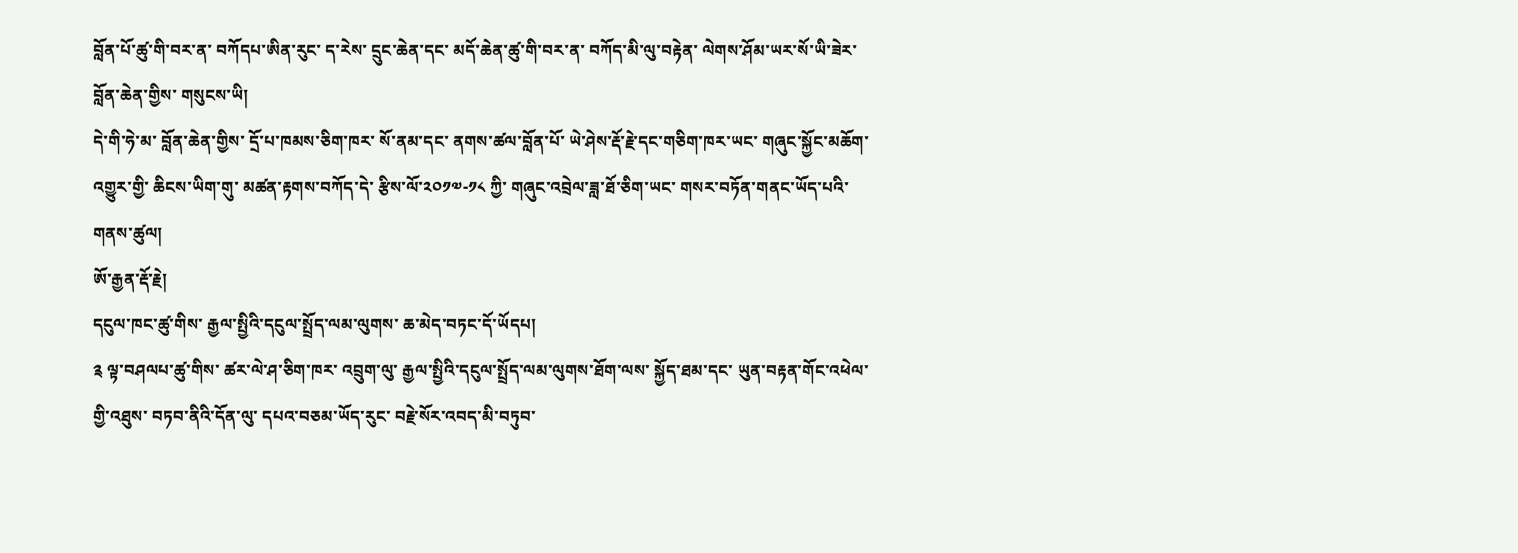བློན་པོ་ཚུ་གི་བར་ན་ བཀོདཔ་ཨིན་རུང་ ད་རེས་ དྲུང་ཆེན་དང་ མདོ་ཆེན་ཚུ་གི་བར་ན་ བཀོད་མི་ལུ་བརྟེན་ ལེགས་ཤོམ་ཡར་སོ་ཡི་ཟེར་ བློན་ཆེན་གྱིས་ གསུངས་ཡི།
དེ་གི་ཧེ་མ་ བློན་ཆེན་གྱིས་ དྲོ་པ་ཁམས་ཅིག་ཁར་ སོ་ནམ་དང་ ནགས་ཚལ་བློན་པོ་ ཡེ་ཤེས་རྡོ་རྗེ་དང་གཅིག་ཁར་ཡང་ གཞུང་སྐྱོང་མཆོག་འགྱུར་གྱི་ ཆིངས་ཡིག་གུ་ མཚན་རྟགས་བཀོད་དེ་ རྩིས་ལོ་༢༠༡༧-༡༨ ཀྱི་ གཞུང་འབྲེལ་ཟླ་ཐོ་ཅིག་ཡང་ གསར་བཏོན་གནང་ཡོད་པའི་གནས་ཚུལ།
ཨོ་རྒྱན་རྡོ་རྗེ།
དངུལ་ཁང་ཚུ་གིས་ རྒྱལ་སྤྱིའི་དངུལ་སྤྲོད་ལམ་ལུགས་ ཆ་མེད་བཏང་དོ་ཡོདཔ།
༉ ལྟ་བཤལཔ་ཚུ་གིས་ ཚར་ལེ་ཤ་ཅིག་ཁར་ འབྲུག་ལུ་ རྒྱལ་སྤྱིའི་དངུལ་སྤྲོད་ལམ་ལུགས་ཐོག་ལས་ སྐྱོད་ཐམ་དང་ ཡུན་བརྟན་གོང་འཕེལ་གྱི་འཐུས་ བཏབ་ནིའི་དོན་ལུ་ དཔའ་བཅམ་ཡོད་རུང་ བརྗེ་སོར་འབད་མི་བཏུབ་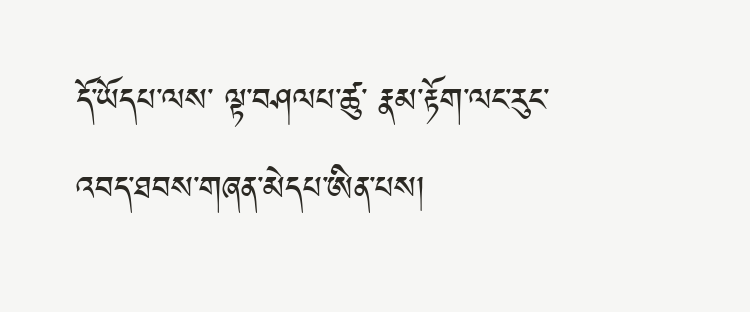དོ་ཡོདཔ་ལས་ ལྟ་བཤལཔ་ཚུ་ རྣམ་རྟོག་ལང་རུང་ འབད་ཐབས་གཞན་མེདཔ་ཨིན་པས།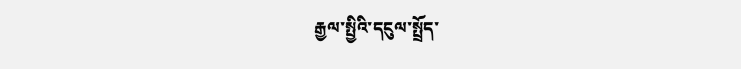རྒྱལ་སྤྱིའི་དངུལ་སྤྲོད་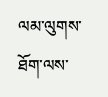ལམ་ལུགས་ཐོག་ལས་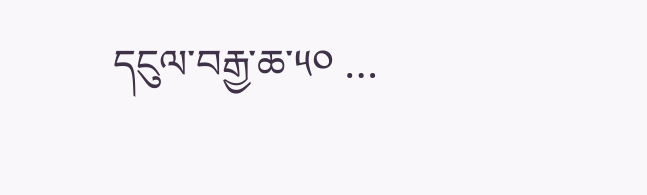དངུལ་བརྒྱ་ཆ་༥༠ …